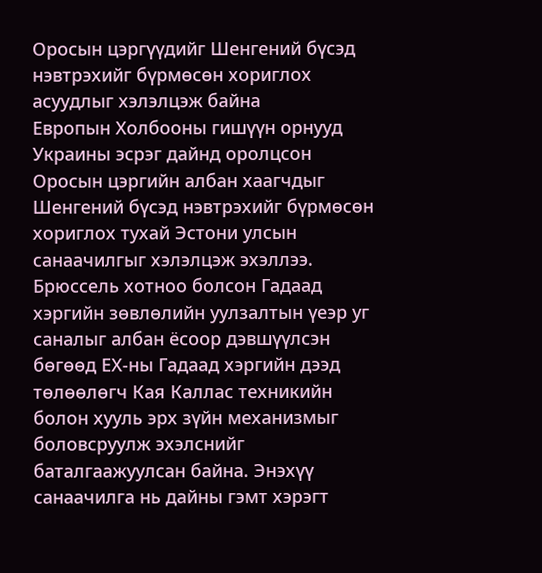Оросын цэргүүдийг Шенгений бүсэд нэвтрэхийг бүрмөсөн хориглох асуудлыг хэлэлцэж байна
Европын Холбооны гишүүн орнууд Украины эсрэг дайнд оролцсон Оросын цэргийн албан хаагчдыг Шенгений бүсэд нэвтрэхийг бүрмөсөн хориглох тухай Эстони улсын санаачилгыг хэлэлцэж эхэллээ.
Брюссель хотноо болсон Гадаад хэргийн зөвлөлийн уулзалтын үеэр уг саналыг албан ёсоор дэвшүүлсэн бөгөөд ЕХ-ны Гадаад хэргийн дээд төлөөлөгч Кая Каллас техникийн болон хууль эрх зүйн механизмыг боловсруулж эхэлснийг баталгаажуулсан байна. Энэхүү санаачилга нь дайны гэмт хэрэгт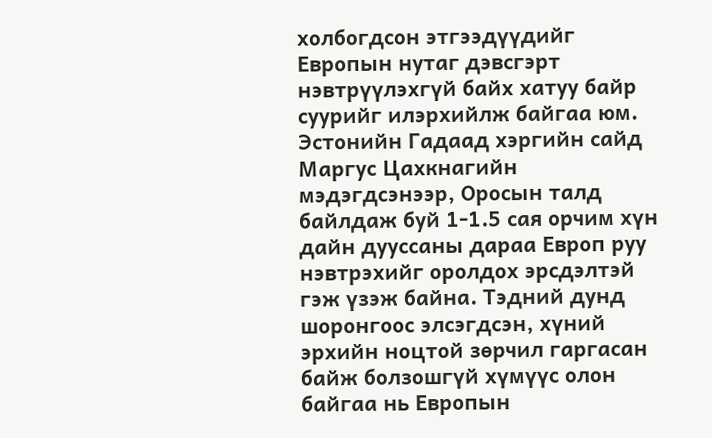холбогдсон этгээдүүдийг Европын нутаг дэвсгэрт нэвтрүүлэхгүй байх хатуу байр суурийг илэрхийлж байгаа юм.
Эстонийн Гадаад хэргийн сайд Маргус Цахкнагийн мэдэгдсэнээр, Оросын талд байлдаж буй 1-1.5 сая орчим хүн дайн дууссаны дараа Европ руу нэвтрэхийг оролдох эрсдэлтэй гэж үзэж байна. Тэдний дунд шоронгоос элсэгдсэн, хүний эрхийн ноцтой зөрчил гаргасан байж болзошгүй хүмүүс олон байгаа нь Европын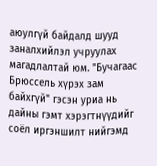аюулгүй байдалд шууд заналхийлэл учруулах магадлалтай юм. "Бучагаас Брюссель хүрэх зам байхгүй" гэсэн уриа нь дайны гэмт хэрэгтнүүдийг соёл иргэншилт нийгэмд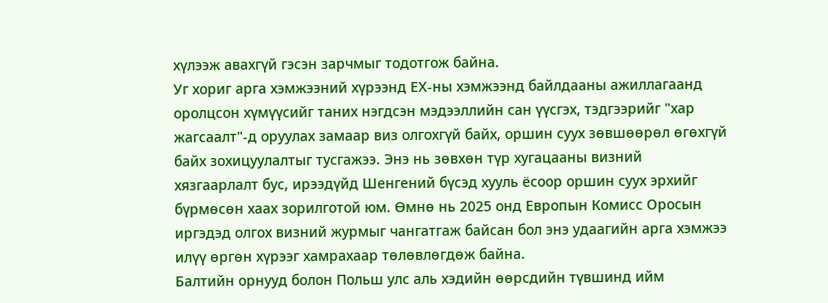хүлээж авахгүй гэсэн зарчмыг тодотгож байна.
Уг хориг арга хэмжээний хүрээнд ЕХ-ны хэмжээнд байлдааны ажиллагаанд оролцсон хүмүүсийг таних нэгдсэн мэдээллийн сан үүсгэх, тэдгээрийг "хар жагсаалт"-д оруулах замаар виз олгохгүй байх, оршин суух зөвшөөрөл өгөхгүй байх зохицуулалтыг тусгажээ. Энэ нь зөвхөн түр хугацааны визний хязгаарлалт бус, ирээдүйд Шенгений бүсэд хууль ёсоор оршин суух эрхийг бүрмөсөн хаах зорилготой юм. Өмнө нь 2025 онд Европын Комисс Оросын иргэдэд олгох визний журмыг чангатгаж байсан бол энэ удаагийн арга хэмжээ илүү өргөн хүрээг хамрахаар төлөвлөгдөж байна.
Балтийн орнууд болон Польш улс аль хэдийн өөрсдийн түвшинд ийм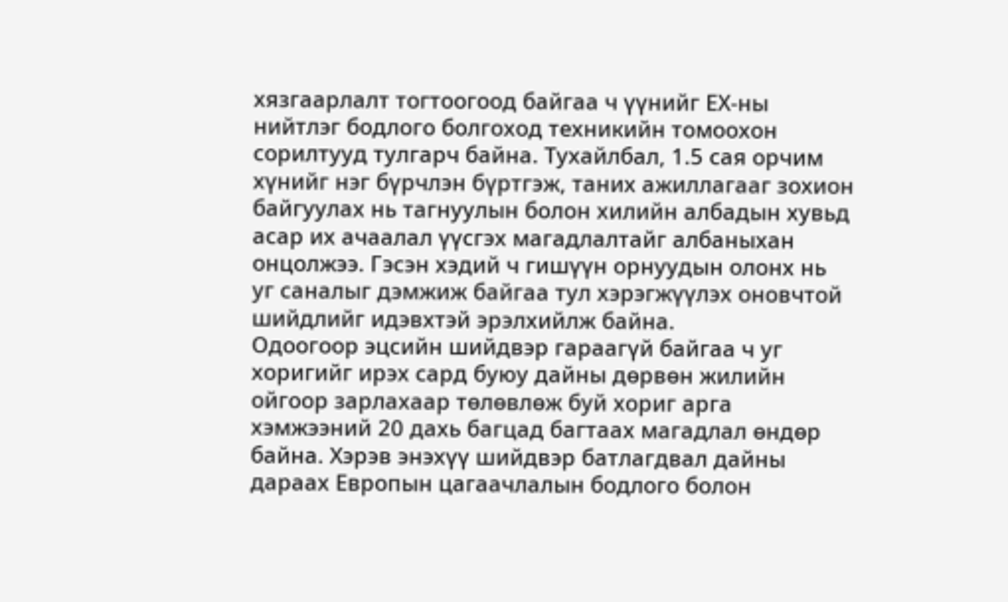хязгаарлалт тогтоогоод байгаа ч үүнийг ЕХ-ны нийтлэг бодлого болгоход техникийн томоохон сорилтууд тулгарч байна. Тухайлбал, 1.5 сая орчим хүнийг нэг бүрчлэн бүртгэж, таних ажиллагааг зохион байгуулах нь тагнуулын болон хилийн албадын хувьд асар их ачаалал үүсгэх магадлалтайг албаныхан онцолжээ. Гэсэн хэдий ч гишүүн орнуудын олонх нь уг саналыг дэмжиж байгаа тул хэрэгжүүлэх оновчтой шийдлийг идэвхтэй эрэлхийлж байна.
Одоогоор эцсийн шийдвэр гараагүй байгаа ч уг хоригийг ирэх сард буюу дайны дөрвөн жилийн ойгоор зарлахаар төлөвлөж буй хориг арга хэмжээний 20 дахь багцад багтаах магадлал өндөр байна. Хэрэв энэхүү шийдвэр батлагдвал дайны дараах Европын цагаачлалын бодлого болон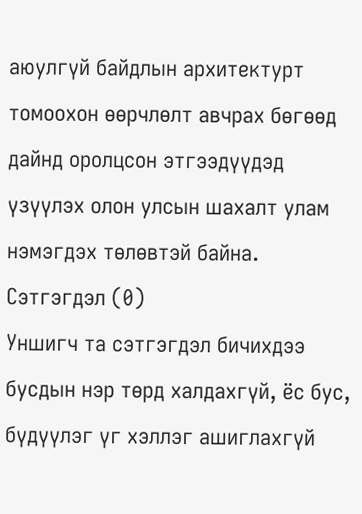аюулгүй байдлын архитектурт томоохон өөрчлөлт авчрах бөгөөд дайнд оролцсон этгээдүүдэд үзүүлэх олон улсын шахалт улам нэмэгдэх төлөвтэй байна.
Сэтгэгдэл (0)
Уншигч та сэтгэгдэл бичихдээ бусдын нэр төрд халдахгүй, ёс бус, бүдүүлэг үг хэллэг ашиглахгүй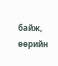байж, өөрийн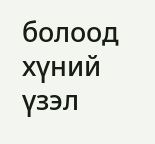болоод хүний үзэл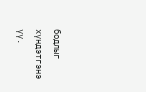бодлыг хүндэтгэнэ үү.